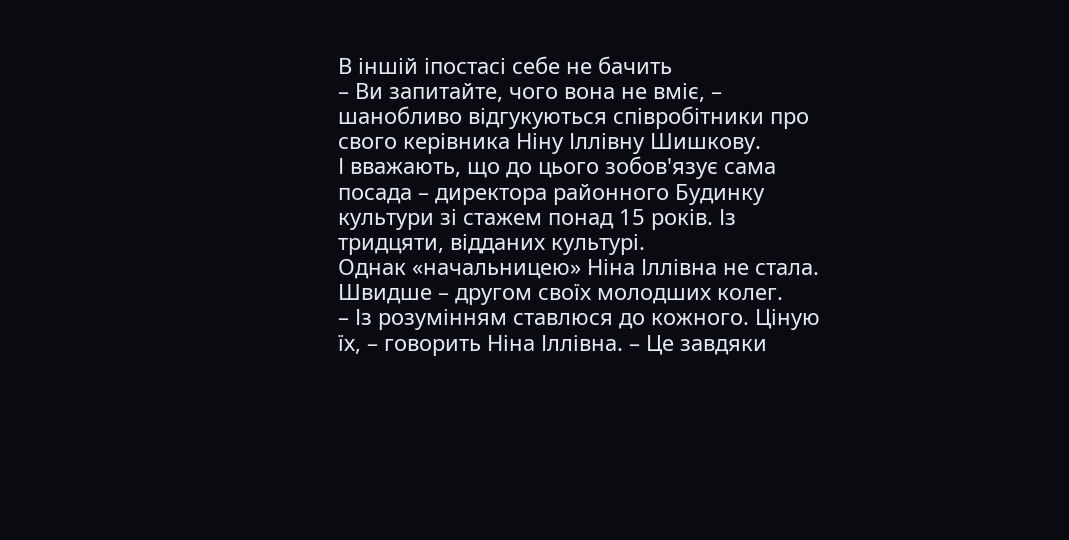В іншій іпостасі себе не бачить
– Ви запитайте, чого вона не вміє, – шанобливо відгукуються співробітники про свого керівника Ніну Іллівну Шишкову.
І вважають, що до цього зобов'язує сама посада – директора районного Будинку культури зі стажем понад 15 років. Із тридцяти, відданих культурі.
Однак «начальницею» Ніна Іллівна не стала. Швидше – другом своїх молодших колег.
– Із розумінням ставлюся до кожного. Ціную їх, – говорить Ніна Іллівна. – Це завдяки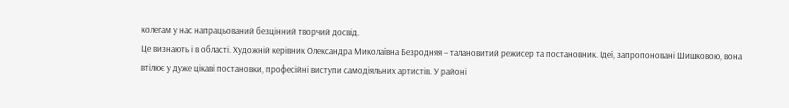колегам у нас напрацьований безцінний творчий досвід.
Це визнають і в області. Художній керівник Олександра Миколаївна Безродняя – талановитий режисер та постановник. Ідеї, запропоновані Шишковою, вона втілює у дуже цікаві постановки, професійні виступи самодіяльних артистів. У районі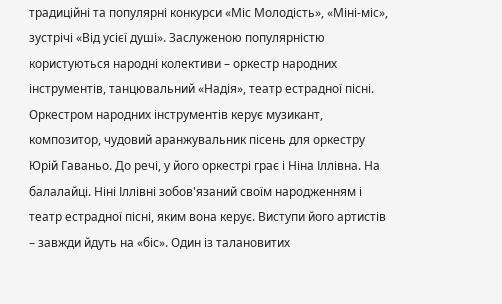традиційні та популярні конкурси «Міс Молодість», «Міні-міс», зустрічі «Від усієї душі». Заслуженою популярністю користуються народні колективи – оркестр народних інструментів, танцювальний «Надія», театр естрадної пісні. Оркестром народних інструментів керує музикант, композитор, чудовий аранжувальник пісень для оркестру Юрій Гаваньо. До речі, у його оркестрі грає і Ніна Іллівна. На балалайці. Ніні Іллівні зобов'язаний своїм народженням і театр естрадної пісні, яким вона керує. Виступи його артистів – завжди йдуть на «біс». Один із талановитих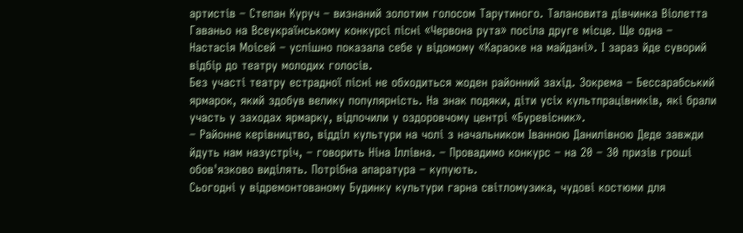артистів – Степан Куруч – визнаний золотим голосом Тарутиного. Талановита дівчинка Віолетта Гаваньо на Всеукраїнському конкурсі пісні «Червона рута» посіла друге місце. Ще одна – Настасія Моісей – успішно показала себе у відомому «Караоке на майдані». І зараз йде суворий відбір до театру молодих голосів.
Без участі театру естрадної пісні не обходиться жоден районний захід. Зокрема – Бессарабський ярмарок, який здобув велику популярність. На знак подяки, діти усіх культпрацівників, які брали участь у заходах ярмарку, відпочили у оздоровчому центрі «Буревісник».
– Районне керівництво, відділ культури на чолі з начальником Іванною Данилівною Деде завжди йдуть нам назустріч, – говорить Ніна Іллівна. – Провадимо конкурс – на 20 – 30 призів гроші обов'язково виділять. Потрібна апаратура – купують.
Сьогодні у відремонтованому Будинку культури гарна світломузика, чудові костюми для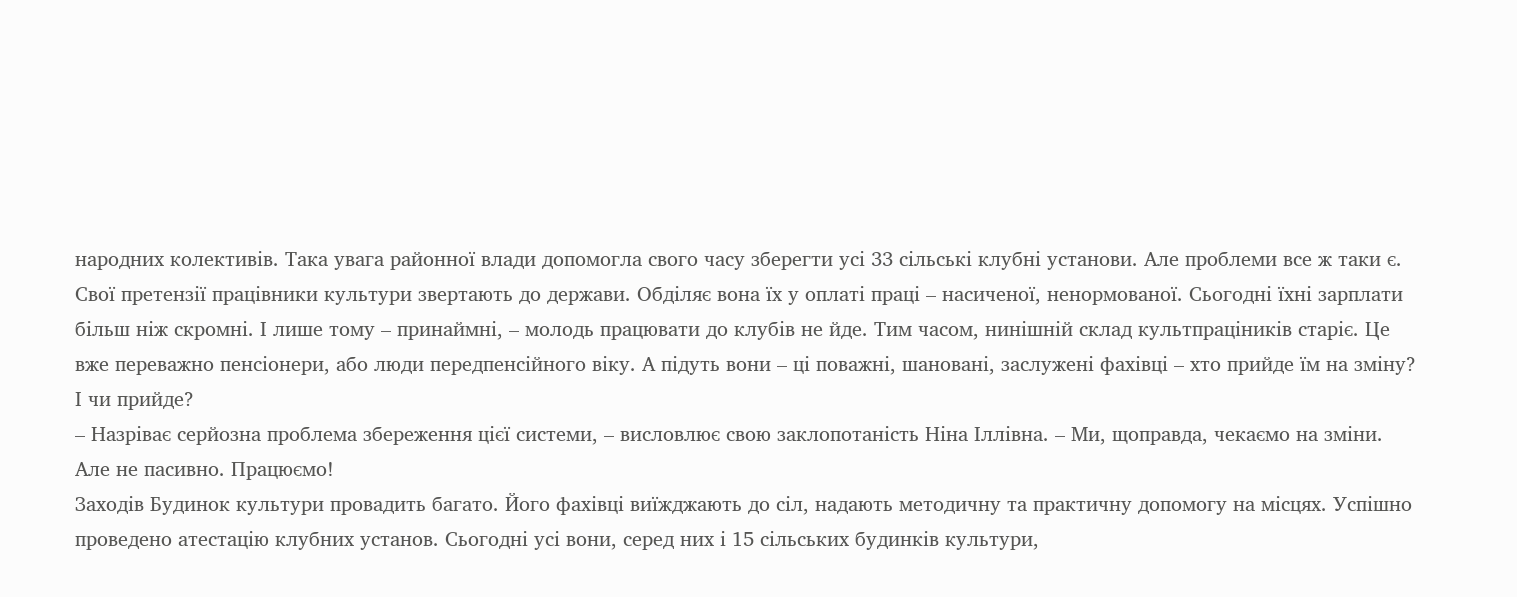народних колективів. Така увага районної влади допомогла свого часу зберегти усі 33 сільські клубні установи. Але проблеми все ж таки є.
Свої претензії працівники культури звертають до держави. Обділяє вона їх у оплаті праці – насиченої, ненормованої. Сьогодні їхні зарплати більш ніж скромні. І лише тому – принаймні, – молодь працювати до клубів не йде. Тим часом, нинішній склад культпраціників старіє. Це вже переважно пенсіонери, або люди передпенсійного віку. А підуть вони – ці поважні, шановані, заслужені фахівці – хто прийде їм на зміну? І чи прийде?
– Назріває серйозна проблема збереження цієї системи, – висловлює свою заклопотаність Ніна Іллівна. – Ми, щоправда, чекаємо на зміни. Але не пасивно. Працюємо!
Заходів Будинок культури провадить багато. Його фахівці виїжджають до сіл, надають методичну та практичну допомогу на місцях. Успішно проведено атестацію клубних установ. Сьогодні усі вони, серед них і 15 сільських будинків культури,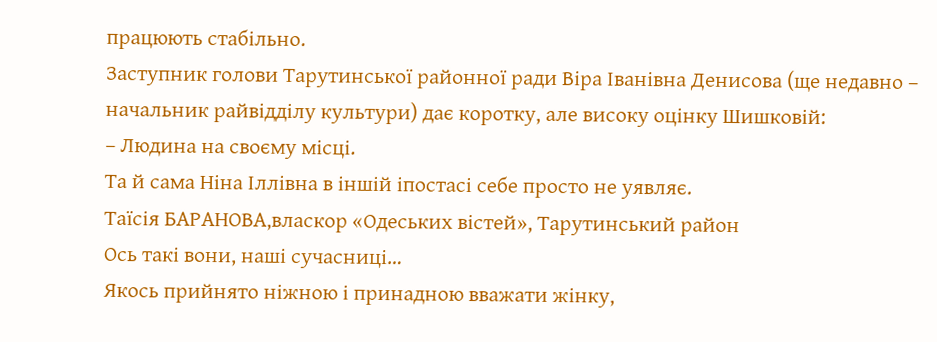працюють стабільно.
Заступник голови Тарутинської районної ради Віра Іванівна Денисова (ще недавно – начальник райвідділу культури) дає коротку, але високу оцінку Шишковій:
– Людина на своєму місці.
Та й сама Ніна Іллівна в іншій іпостасі себе просто не уявляє.
Таїсія БАРАНОВА,власкор «Одеських вістей», Тарутинський район
Ось такі вони, наші сучасниці…
Якось прийнято ніжною і принадною вважати жінку,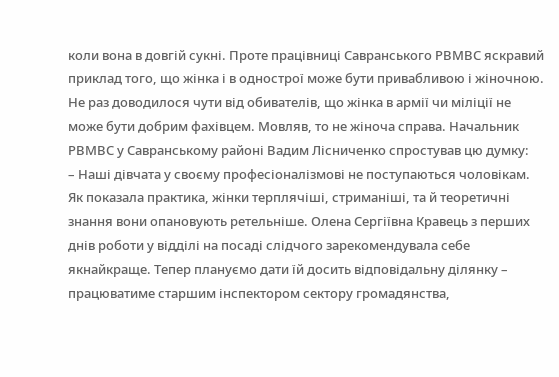коли вона в довгій сукні. Проте працівниці Савранського РВМВС яскравий приклад того, що жінка і в однострої може бути привабливою і жіночною.
Не раз доводилося чути від обивателів, що жінка в армії чи міліції не може бути добрим фахівцем. Мовляв, то не жіноча справа. Начальник РВМВС у Савранському районі Вадим Лісниченко спростував цю думку:
– Наші дівчата у своєму професіоналізмові не поступаються чоловікам. Як показала практика, жінки терплячіші, стриманіші, та й теоретичні знання вони опановують ретельніше. Олена Сергіївна Кравець з перших днів роботи у відділі на посаді слідчого зарекомендувала себе якнайкраще. Тепер плануємо дати їй досить відповідальну ділянку – працюватиме старшим інспектором сектору громадянства,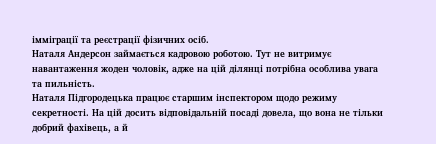імміграції та реєстрації фізичних осіб.
Наталя Андерсон займається кадровою роботою. Тут не витримує навантаження жоден чоловік, адже на цій ділянці потрібна особлива увага та пильність.
Наталя Підгородецька працює старшим інспектором щодо режиму секретності. На цій досить відповідальній посаді довела, що вона не тільки добрий фахівець, а й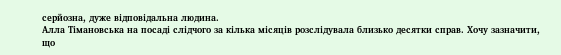серйозна, дуже відповідальна людина.
Алла Тімановська на посаді слідчого за кілька місяців розслідувала близько десятки справ. Хочу зазначити, що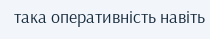така оперативність навіть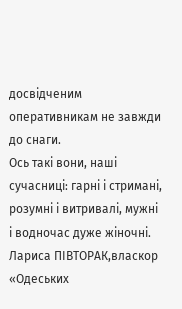досвідченим оперативникам не завжди до снаги.
Ось такі вони, наші сучасниці: гарні і стримані, розумні і витривалі, мужні і водночас дуже жіночні.
Лариса ПІВТОРАК,власкор «Одеських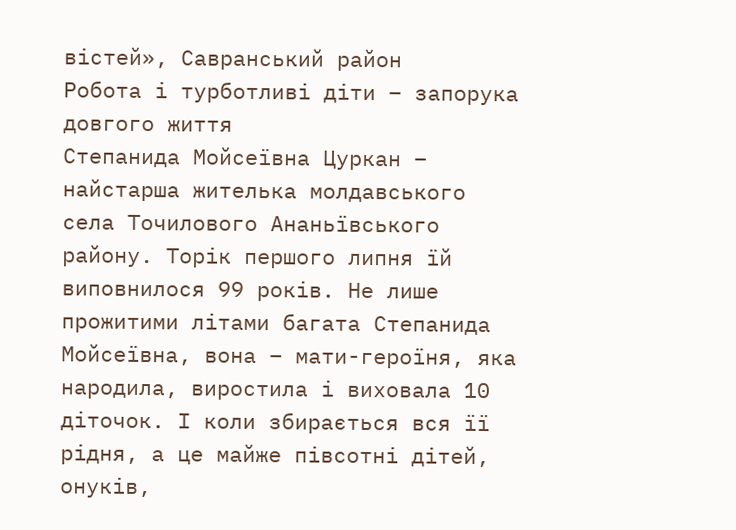вістей», Савранський район
Робота і турботливі діти – запорука довгого життя
Степанида Мойсеївна Цуркан – найстарша жителька молдавського села Точилового Ананьївського району. Торік першого липня їй виповнилося 99 років. Не лише прожитими літами багата Степанида Мойсеївна, вона – мати-героїня, яка народила, виростила і виховала 10 діточок. І коли збирається вся її рідня, а це майже півсотні дітей, онуків,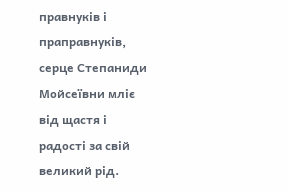правнуків і праправнуків, серце Степаниди Мойсеївни мліє від щастя і радості за свій великий рід.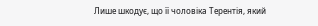Лише шкодує, що її чоловіка Терентія, який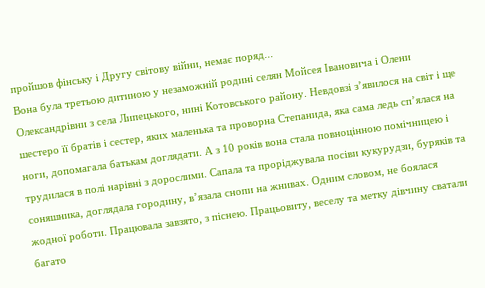пройшов фінську і Другу світову війни, немає поряд...
Вона була третьою дитиною у незаможній родині селян Мойсея Івановича і Олени Олександрівни з села Липецького, нині Котовського району. Невдовзі з’явилося на світ і ще шестеро її братів і сестер, яких маленька та проворна Степанида, яка сама ледь сп’ялася на ноги, допомагала батькам доглядати. А з 10 років вона стала повноцінною помічницею і трудилася в полі нарівні з дорослими. Сапала та проріджувала посіви кукурудзи, буряків та соняшника, доглядала городину, в’язала снопи на жнивах. Одним словом, не боялася жодної роботи. Працювала завзято, з піснею. Працьовиту, веселу та метку дівчину сватали багато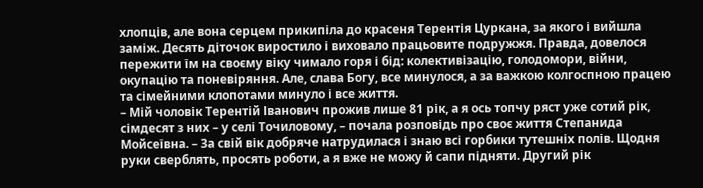хлопців, але вона серцем прикипіла до красеня Терентія Цуркана, за якого і вийшла заміж. Десять діточок виростило і виховало працьовите подружжя. Правда, довелося пережити їм на своєму віку чимало горя і бід: колективізацію, голодомори, війни, окупацію та поневіряння. Але, слава Богу, все минулося, а за важкою колгоспною працею та сімейними клопотами минуло і все життя.
– Мій чоловік Терентій Іванович прожив лише 81 рік, а я ось топчу ряст уже сотий рік, сімдесят з них – у селі Точиловому, – почала розповідь про своє життя Степанида Мойсеївна. – За свій вік добряче натрудилася і знаю всі горбики тутешніх полів. Щодня руки сверблять, просять роботи, а я вже не можу й сапи підняти. Другий рік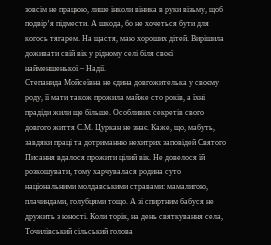зовсім не працюю, лише інколи віника в руки візьму, щоб подвір’я підмести. А шкода, бо не хочеться бути для когось тягарем. На щастя, маю хороших дітей. Вирішила доживати свій вік у рідному селі біля своєї найменшенької – Надії.
Степанида Мойсеївна не єдина довгожителька у своєму роду, її мати також прожила майже сто років, а їхні прадіди жили ще більше. Особливих секретів свого довгого життя С.М. Цуркан не знає. Каже, що, мабуть, завдяки праці та дотриманню нехитрих заповідей Святого Писання вдалося прожити цілий вік. Не довелося їй розкошувати, тому харчувалася родина суто національними молдавськими стравами: мамалигою, плачиндами, голубцями тощо. А зі спиртним бабуся не дружить з юності. Коли торік, на день святкування села, Точилівський сільський голова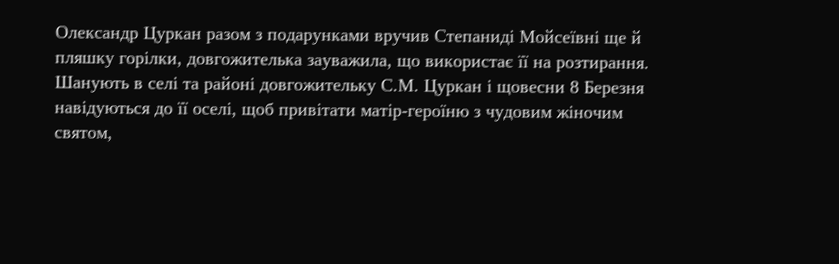Олександр Цуркан разом з подарунками вручив Степаниді Мойсеївні ще й пляшку горілки, довгожителька зауважила, що використає її на розтирання.
Шанують в селі та районі довгожительку С.М. Цуркан і щовесни 8 Березня навідуються до її оселі, щоб привітати матір-героїню з чудовим жіночим святом,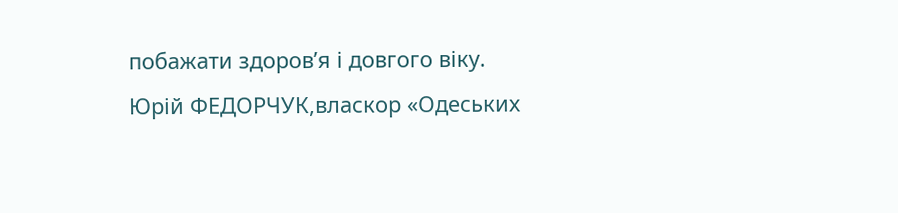побажати здоров’я і довгого віку.
Юрій ФЕДОРЧУК,власкор «Одеських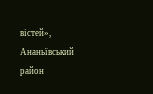вістей», Ананьївський район